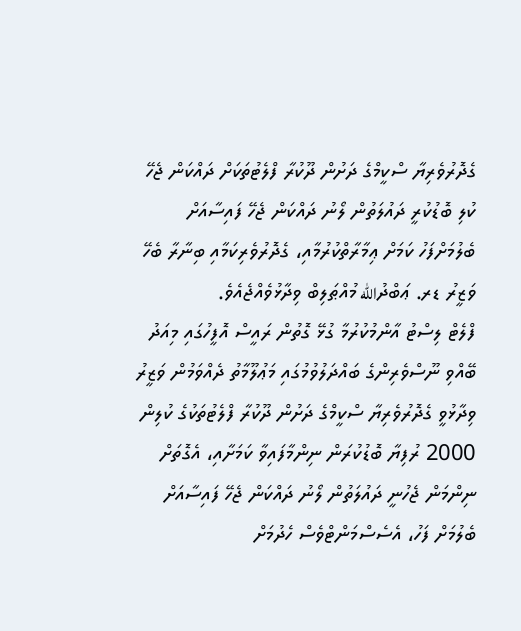ގެދޮރުވެރިޔާ ސްކީމްގެ ދަށުން ދޫކުރާ ފްލެޓުތަކަށް ދައްކަން ޖެހޭ ކުލި ބޮޑުކުރީ ދައުލަތުން ލޯނު ދައްކަން ޖެހޭ ފައިސާއަށް ބެލުމަށްފަހު ކަމަށް ޢިމާރާތްކުރުމާއި، ގެދޮރުވެރިކަމާއި ބިނާރާ ބެހޭ ވަޒީރު ޑރ. ޢަބްދުالله މުއްޠަލިބް ވިދާޅުވެއްޖެއެވެ.
ފްލެޓް ލިސްޓު އާންމުކުރުމާ ގުޅޭ ގޮތުން ރައީސް އޮފީހުގައި މިއަދު ބޭއްވި ނޫސްވެރިންގެ ބައްދަލުވުމުގައި މަޢުލޫމާތު ދެއްވަމުން ވަޒީރު ވިދާޅުވީ ގެދޮރުވެރިޔާ ސްކީމްގެ ދަށުން ދޫކުރާ ފްލެޓުތަކުގެ ކުލިން 2000 ރުފިޔާ ބޮޑުކުރަން ނިންމާފައިވާ ކަމަށާއި، އެގޮތަށް ނިންމަން ޖެހުނީ ދައުލަތުން ލޯނު ދައްކަން ޖެހޭ ފައިސާއަށް ބެލުމަށް ފަހު، އެސެސްމަންޓްވެސް ހެދުމަށް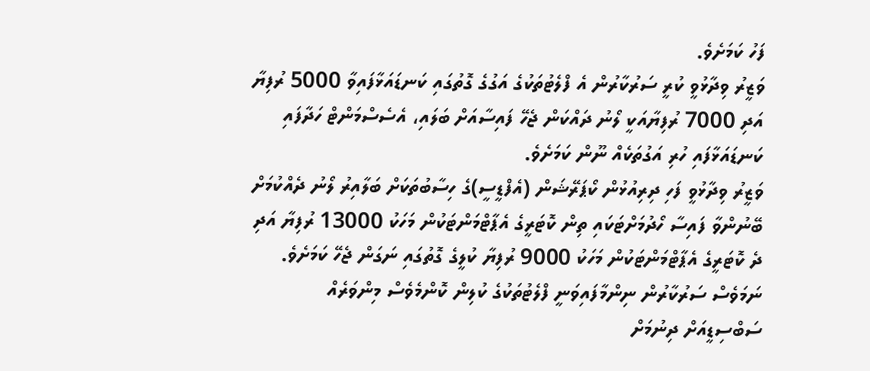ފަހު ކަމަށެވެ.
ވަޒީރު ވިދާޅުވީ ކުރީ ސަރުކާރުން އެ ފްލެޓުތަކުގެ އަގުގެ ގޮތުގައި ކަނޑައަޅާފައިވާ 5000 ރުފިޔާ އަދި 7000 ރުފިޔާއަކީ ލޯނު ދައްކަން ޖެހޭ ފައިސާއަށް ބަލައި، އެސެސްމަންޓް ހަދާފައި ކަނޑައަޅާފައި ހުރި އަގުތަކެއް ނޫން ކަމަށެވެ.
ވަޒީރު ވިދާޅުވީ ފަހި ދިރިއުޅުން ކޯޕަރޭޝަން (އެފްޑީސީ)ގެ ހިސާބުތަކަށް ބަލާއިރު ލޯނު ދެއްކުމަށް ބޭނުންވާ ފައިސާ ހޯދުމަށްޓަކައި ތިން ކޮޓަރީގެ އެޕާޓްމަންޓަކުން މަހަކު 13000 ރުފިޔާ އަދި ދެ ކޮޓަރީގެ އެޕާޓްމަންޓަކުން މަހަކު 9000 ރުފިޔާ ކުލީގެ ގޮތުގައި ނަގަން ޖެހޭ ކަމަށެވެ. ނަމަވެސް ސަރުކާރުން ނިންމާފައިވަނީ ފްލެޓުތަކުގެ ކުލިން ކޮންމެވެސް މިންވަރެއް ސަބްސިޑީއަށް ދިނުމަށް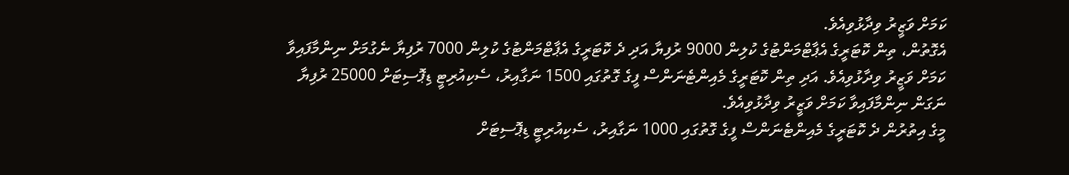ކަމަށް ވަޒީރު ވިދާޅުވިއެވެ.
އެގޮތުން، ތިން ކޮޓަރީގެ އެޕާޓްމަންޓުގެ ކުލިން 9000 ރުފިޔާ އަދި ދެ ކޮޓަރީގެ އެޕާޓްމަންޓުގެ ކުލިން 7000 ރުފިޔާ ނެގުމަށް ނިންމާފައިވާ ކަމަށް ވަޒީރު ވިދާޅުވިއެވެ. އަދި ތިން ކޮޓަރީގެ މެއިންޓެނަންސް ފީގެ ގޮތުގައި 1500 ނަގާއިރު، ސެކިއުރިޓީ ޑިޕޮސިޓަށް 25000 ރުފިޔާ ނަގަން ނިންމާފައިވާ ކަމަށް ވަޒީރު ވިދާޅުވިއެވެ.
މީގެ އިތުރުން ދެ ކޮޓަރީގެ މެއިންޓެނަންސް ފީގެ ގޮތުގައި 1000 ނަގާއިރު، ސެކިއުރިޓީ ޑިޕޮސިޓަށް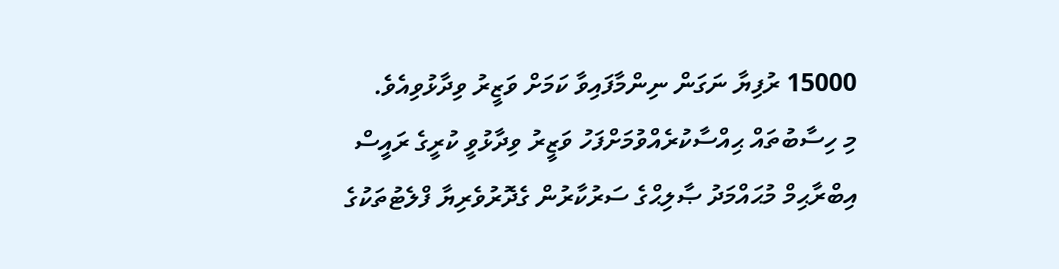15000 ރުފިޔާ ނަގަން ނިންމާފައިވާ ކަމަށް ވަޒީރު ވިދާޅުވިއެވެ.
މި ހިސާބުތައް ޙިއްސާކުރެއްވުމަށްފަހު ވަޒީރު ވިދާޅުވީ ކުރީގެ ރައީސް އިބްރާޙިމް މުޙައްމަދު ޞާލިޙްގެ ސަރުކާރުން ގެދޮރުވެރިޔާ ފްލެޓުތަކުގެ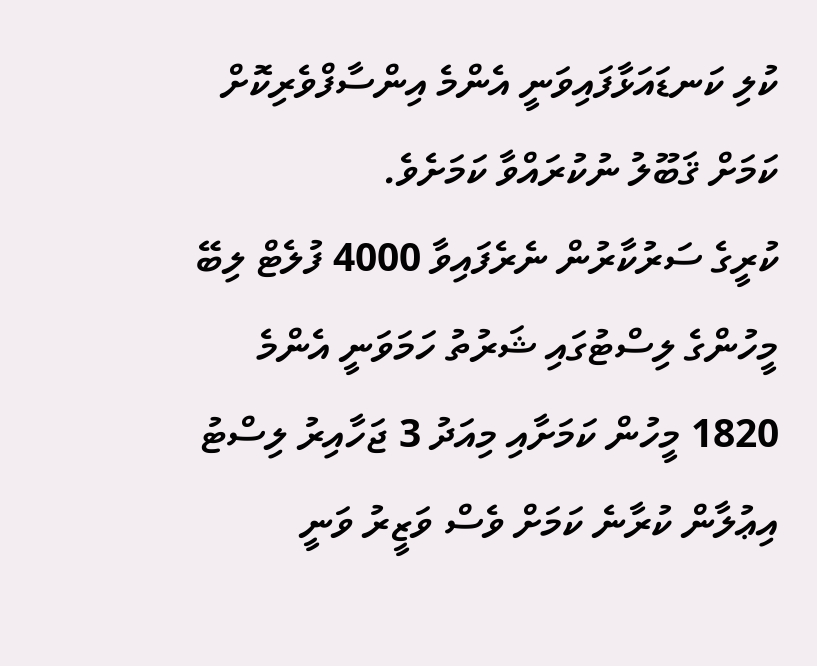ކުލި ކަނޑައަޅާފައިވަނީ އެންމެ އިންސާފްވެރިކޮށް ކަމަށް ޤަބޫލު ނުކުރައްވާ ކަމަށެވެ.
ކުރީގެ ސަރުކާރުން ނެރެފައިވާ 4000 ފުލެޓް ލިބޭ މީހުންގެ ލިސްޓުގައި ޝަރުތު ހަމަވަނީ އެންމެ 1820 މީހުން ކަމަށާއި މިއަދު 3 ޖަހާއިރު ލިސްޓު އިޢުލާން ކުރާނެ ކަމަށް ވެސް ވަޒީރު ވަނީ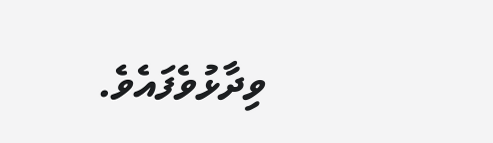ވިދާޅުވެފައެވެ.